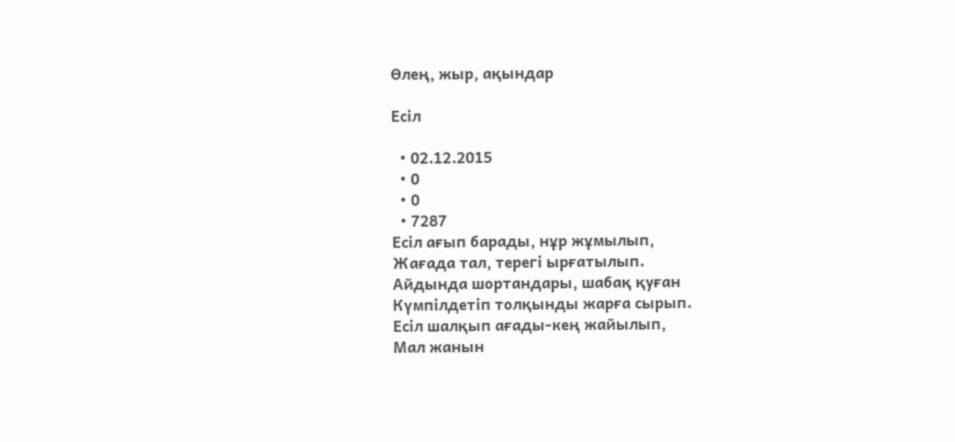Өлең, жыр, ақындар

Есіл

  • 02.12.2015
  • 0
  • 0
  • 7287
Есіл ағып барады, нұр жұмылып,
Жағада тал, терегі ырғатылып.
Айдында шортандары, шабақ қуған
Күмпілдетіп толқынды жарға сырып.
Есіл шалқып ағады-кең жайылып,
Мал жанын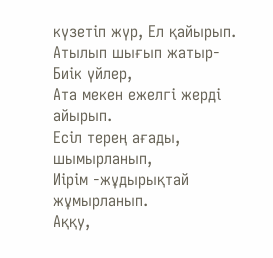күзетіп жүр, Ел қайырып.
Атылып шығып жатыр-
Биік үйлер,
Ата мекен ежелгі жерді айырып.
Есіл терең ағады, шымырланып,
Иірім -жұдырықтай жұмырланып.
Аққу,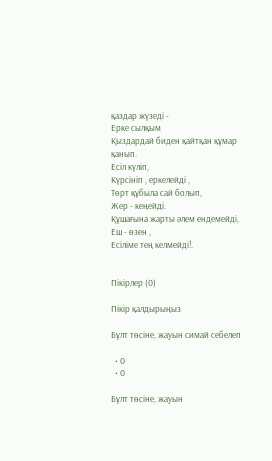қаздар жүзеді -
Ерке сылқым
Қыздардай биден қайтқан құмар қанып.
Есіл күліп,
Күрсініп , еркелейді ,
Төрт құбыла сай болып,
Жер - кеңейді.
Құшағына жарты әлем ендемейді,
Еш - өзен ,
Есіліме тең келмейді!.


Пікірлер (0)

Пікір қалдырыңыз

Бұлт төсіне, жауын симай себелеп

  • 0
  • 0

Бұлт төсіне, жауын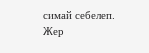симай себелеп.
Жер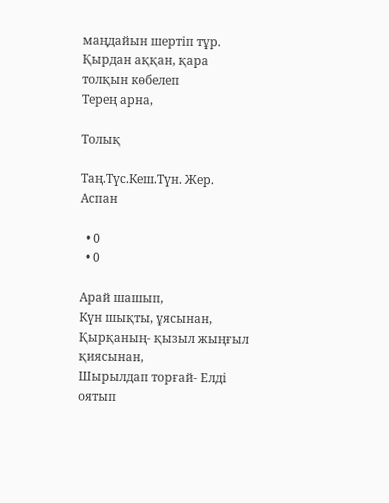маңдайын шертіп тұр.
Қырдан аққан, қара толқын көбелеп
Терең арна,

Толық

Таң.Түс.Кеш.Түн. Жер. Аспан

  • 0
  • 0

Арай шашып,
Күн шықты, ұясынан,
Қырқаның- қызыл жыңғыл қиясынан,
Шырылдап торғай- Елді оятып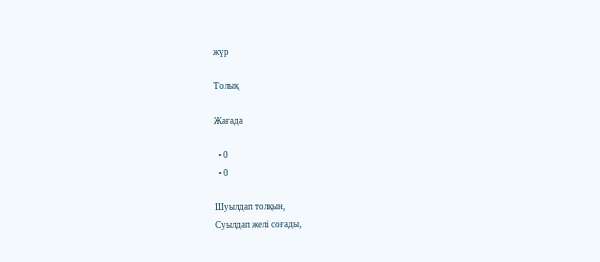жүр

Толық

Жағада

  • 0
  • 0

Шуылдап толқын,
Суылдап желі соғады,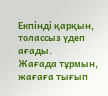Екпінді қарқын, толассыз үдеп ағады.
Жағада тұрмын, жағаға тығып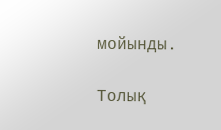мойынды.

Толық